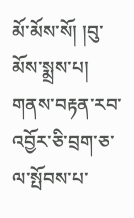མོ་མོས་སོ། །བུ་མོས་སྨྲས་པ། གནས་བརྟན་རབ་འབྱོར་ཅི་བྲག་ཅ་ལ་སྤོབས་པ་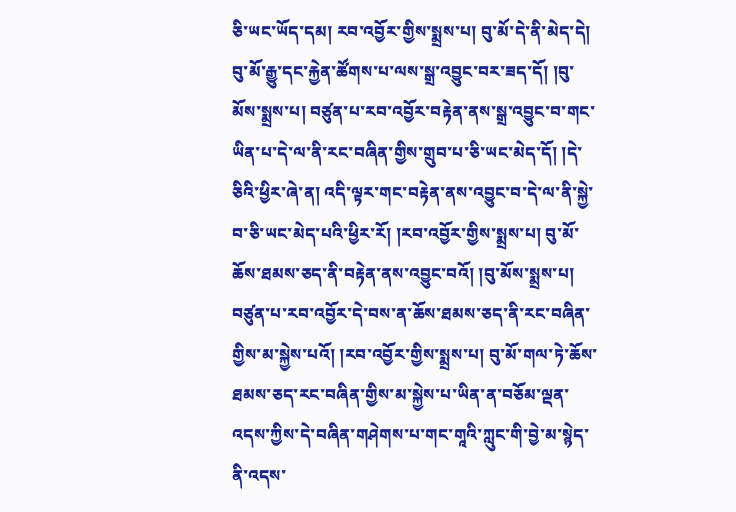ཅི་ཡང་ཡོད་དམ། རབ་འབྱོར་གྱིས་སྨྲས་པ། བུ་མོ་དེ་ནི་མེད་དེ། བུ་མོ་རྒྱུ་དང་རྐྱེན་ཚོགས་པ་ལས་སྒྲ་འབྱུང་བར་ཟད་དོ། །བུ་མོས་སྨྲས་པ། བཙུན་པ་རབ་འབྱོར་བརྟེན་ནས་སྒྲ་འབྱུང་བ་གང་ཡིན་པ་དེ་ལ་ནི་རང་བཞིན་གྱིས་གྲུབ་པ་ཅི་ཡང་མེད་དོ། །དེ་ཅིའི་ཕྱིར་ཞེ་ན། འདི་ལྟར་གང་བརྟེན་ནས་འབྱུང་བ་དེ་ལ་ནི་སྐྱེ་བ་ཅི་ཡང་མེད་པའི་ཕྱིར་རོ། །རབ་འབྱོར་གྱིས་སྨྲས་པ། བུ་མོ་ཆོས་ཐམས་ཅད་ནི་བརྟེན་ནས་འབྱུང་བའོ། །བུ་མོས་སྨྲས་པ། བཙུན་པ་རབ་འབྱོར་དེ་བས་ན་ཆོས་ཐམས་ཅད་ནི་རང་བཞིན་གྱིས་མ་སྐྱེས་པའོ། །རབ་འབྱོར་གྱིས་སྨྲས་པ། བུ་མོ་གལ་ཏེ་ཆོས་ཐམས་ཅད་རང་བཞིན་གྱིས་མ་སྐྱེས་པ་ཡིན་ན་བཅོམ་ལྡན་འདས་ཀྱིས་དེ་བཞིན་གཤེགས་པ་གང་གཱའི་ཀླུང་གི་བྱེ་མ་སྙེད་ནི་འདས་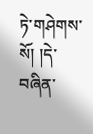ཏེ་གཤེགས་སོ། །དེ་བཞིན་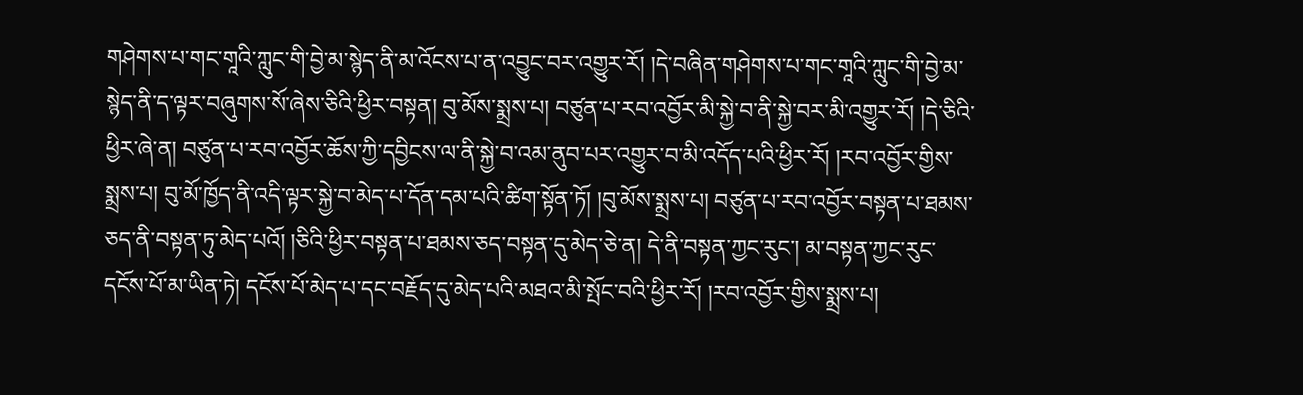གཤེགས་པ་གང་གཱའི་ཀླུང་གི་བྱེ་མ་སྙེད་ནི་མ་འོངས་པ་ན་འབྱུང་བར་འགྱུར་རོ། །དེ་བཞིན་གཤེགས་པ་གང་གཱའི་ཀླུང་གི་བྱེ་མ་སྙེད་ནི་ད་ལྟར་བཞུགས་སོ་ཞེས་ཅིའི་ཕྱིར་བསྟན། བུ་མོས་སྨྲས་པ། བཙུན་པ་རབ་འབྱོར་མི་སྐྱེ་བ་ནི་སྐྱེ་བར་མི་འགྱུར་རོ། །དེ་ཅིའི་ཕྱིར་ཞེ་ན། བཙུན་པ་རབ་འབྱོར་ཆོས་ཀྱི་དབྱིངས་ལ་ནི་སྐྱེ་བ་འམ་ནུབ་པར་འགྱུར་བ་མི་འདོད་པའི་ཕྱིར་རོ། །རབ་འབྱོར་གྱིས་སྨྲས་པ། བུ་མོ་ཁྱོད་ནི་འདི་ལྟར་སྐྱེ་བ་མེད་པ་དོན་དམ་པའི་ཚིག་སྟོན་ཏོ། །བུ་མོས་སྨྲས་པ། བཙུན་པ་རབ་འབྱོར་བསྟན་པ་ཐམས་ཅད་ནི་བསྟན་ཏུ་མེད་པའོ། །ཅིའི་ཕྱིར་བསྟན་པ་ཐམས་ཅད་བསྟན་དུ་མེད་ཅེ་ན། དེ་ནི་བསྟན་ཀྱང་རུང་། མ་བསྟན་ཀྱང་རུང་དངོས་པོ་མ་ཡིན་ཏེ། དངོས་པོ་མེད་པ་དང་བརྗོད་དུ་མེད་པའི་མཐའ་མི་སྤོང་བའི་ཕྱིར་རོ། །རབ་འབྱོར་གྱིས་སྨྲས་པ།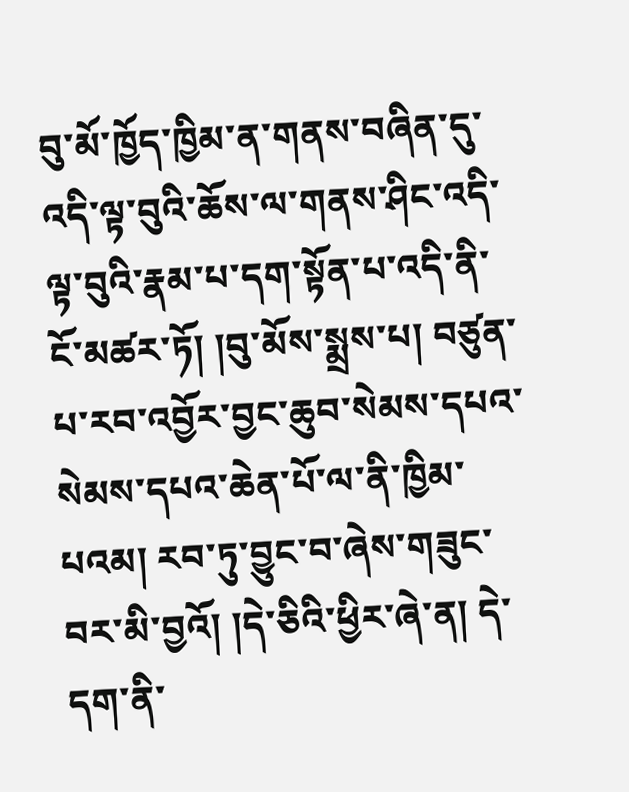བུ་མོ་ཁྱོད་ཁྱིམ་ན་གནས་བཞིན་དུ་འདི་ལྟ་བུའི་ཆོས་ལ་གནས་ཤིང་འདི་ལྟ་བུའི་རྣམ་པ་དག་སྟོན་པ་འདི་ནི་ངོ་མཚར་ཏོ། །བུ་མོས་སྨྲས་པ། བཙུན་པ་རབ་འབྱོར་བྱང་ཆུབ་སེམས་དཔའ་སེམས་དཔའ་ཆེན་པོ་ལ་ནི་ཁྱིམ་པའམ། རབ་ཏུ་བྱུང་བ་ཞེས་གཟུང་བར་མི་བྱའོ། །དེ་ཅིའི་ཕྱིར་ཞེ་ན། དེ་དག་ནི་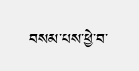བསམ་པས་ཕྱེ་བ་